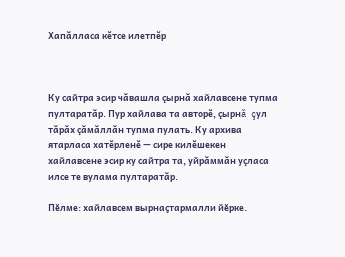Хапăлласа кĕтсе илетпĕр



Ку сайтра эсир чăвашла çырнă хайлавсене тупма пултаратăр. Пур хайлава та авторĕ, çырнă çул тăрăх çăмăллăн тупма пулать. Ку архива ятарласа хатĕрленĕ — сире килĕшекен хайлавсене эсир ку сайтра та, уйрăммăн уçласа илсе те вулама пултаратăр.

Пӗлме: хайлавсем вырнаҫтармалли йӗрке.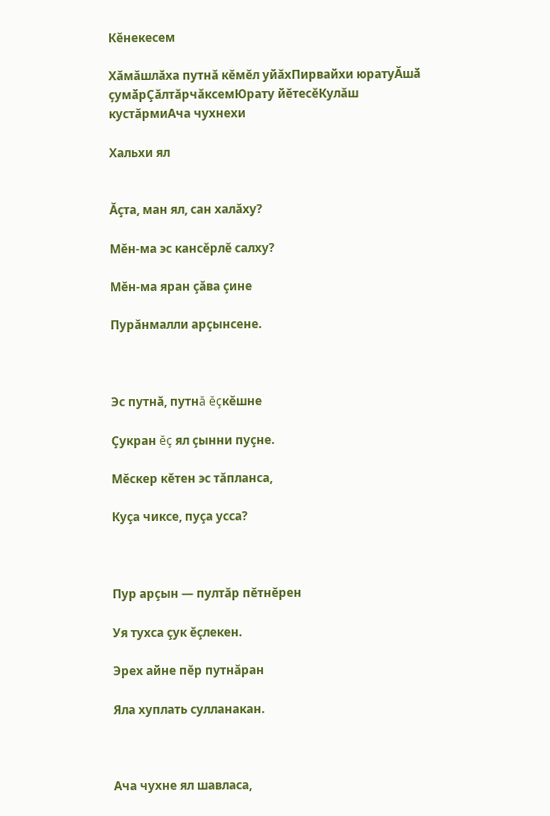Кĕнекесем

Хăмăшлăха путнă кĕмĕл уйăхПирвайхи юратуӐшӑ ҫумӑрÇăлтăрчăксемЮрату йĕтесĕКулăш кустăрмиАча чухнехи

Хальхи ял


Ăçта, ман ял, сан халăху?

Мĕн-ма эс кансĕрлĕ салху?

Мĕн-ма яран çăва çине

Пурăнмалли арçынсене.



Эс путнă, путнă ĕçкĕшне

Çукран ĕç ял çынни пуçне.

Мĕскер кĕтен эс тăпланса,

Куçа чиксе, пуçа усса?



Пур арçын — пултăр пĕтнĕрен

Уя тухса çук ĕçлекен.

Эрех айне пĕр путнăран

Яла хуплать сулланакан.



Ача чухне ял шавласа,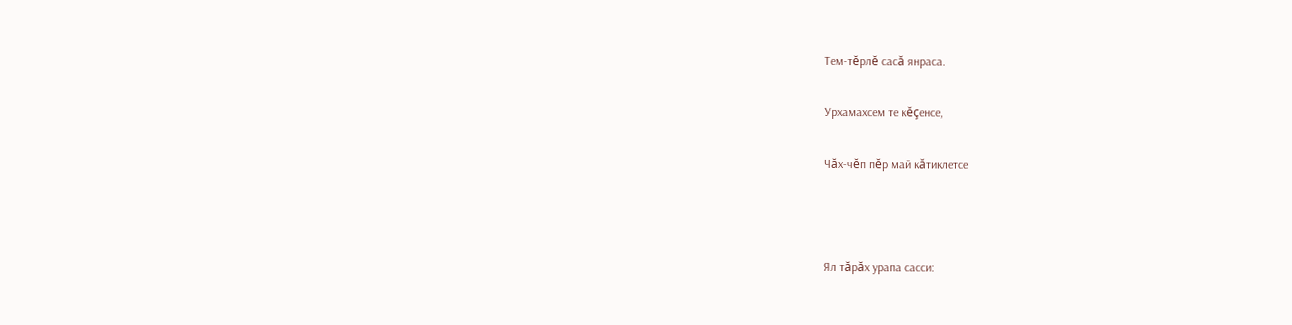Тем-тĕрлĕ сасă янраса.

Урхамахсем те кĕçенсе,

Чăх-чĕп пĕр май кăтиклетсе



Ял тăрăх урапа сасси: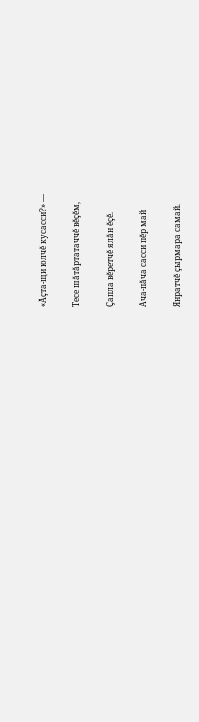«Ăçта-щи юлчĕ кусасси?» —

Тесе шăтăртатаччĕ вĕçĕм,

Çапла вĕретчĕ ялăн ĕçĕ.

Ача-пăча сасси пĕр май

Янратчĕ çырмара самай.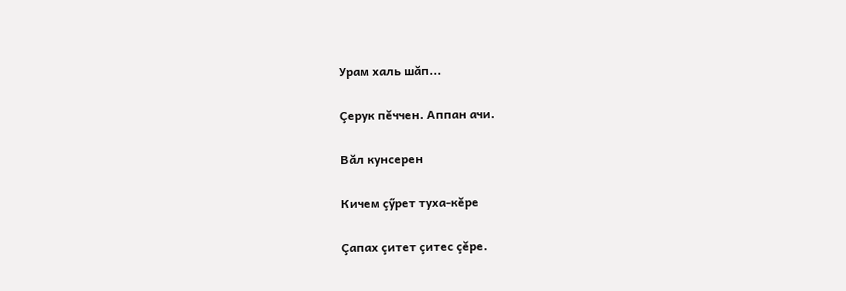Урам халь шăп...

Çерук пĕччен. Аппан ачи.

Вăл кунсерен

Кичем çӳрет туха-кĕре

Çапах çитет çитес çĕре.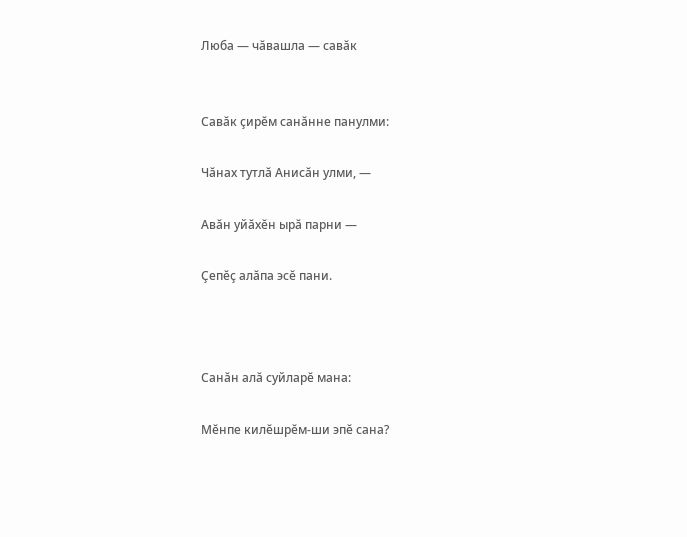Люба — чăвашла — савăк


Савăк çирĕм санăнне панулми:

Чăнах тутлă Анисăн улми, —

Авăн уйăхĕн ырă парни —

Çепĕç алăпа эсĕ пани.



Санăн алă суйларĕ мана:

Мĕнпе килĕшрĕм-ши эпĕ сана?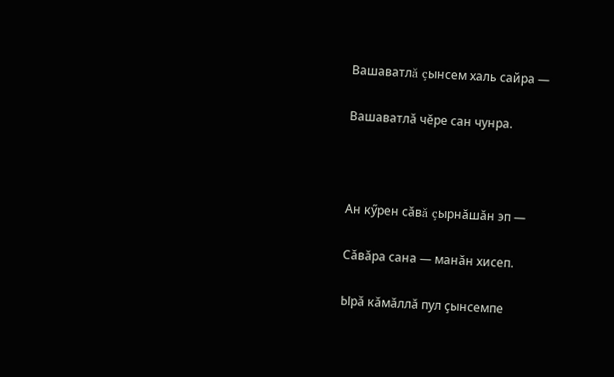Вашаватлă çынсем халь сайра —

Вашаватлă чĕре сан чунра.



Ан кӳрен сăвă çырнăшăн эп —

Сăвăра сана — манăн хисеп.

Ырă кăмăллă пул çынсемпе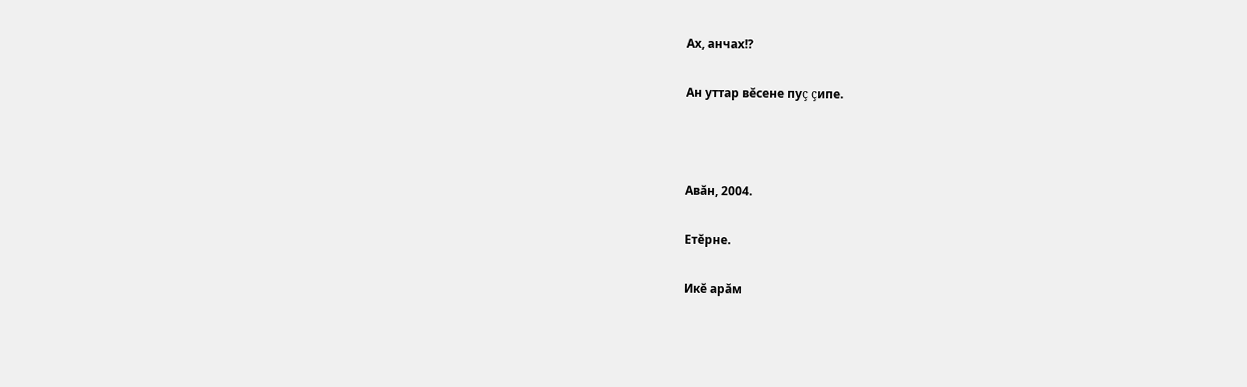Ах, анчах!?

Ан уттар вĕсене пуç çипе.



Авăн, 2004.

Етĕрне.

Икĕ арăм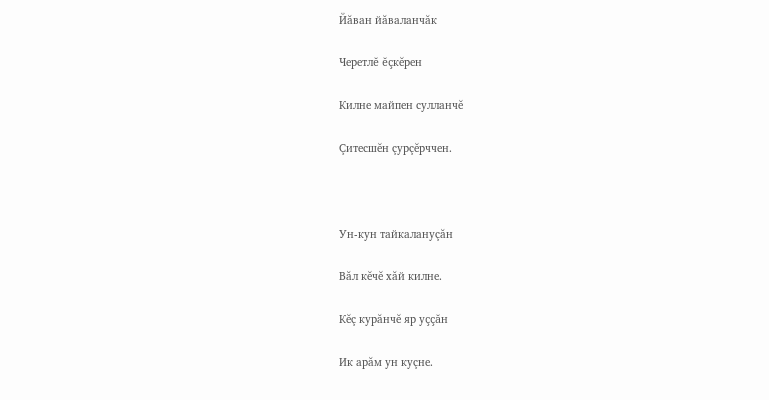Йăван йăваланчăк

Черетлĕ ĕçкĕрен

Килне майпен сулланчĕ

Çитесшĕн çурçĕрччен.



Ун-кун тайкалануçăн

Вăл кĕчĕ хăй килне.

Кĕç курăнчĕ яр уççăн

Ик арăм ун куçне.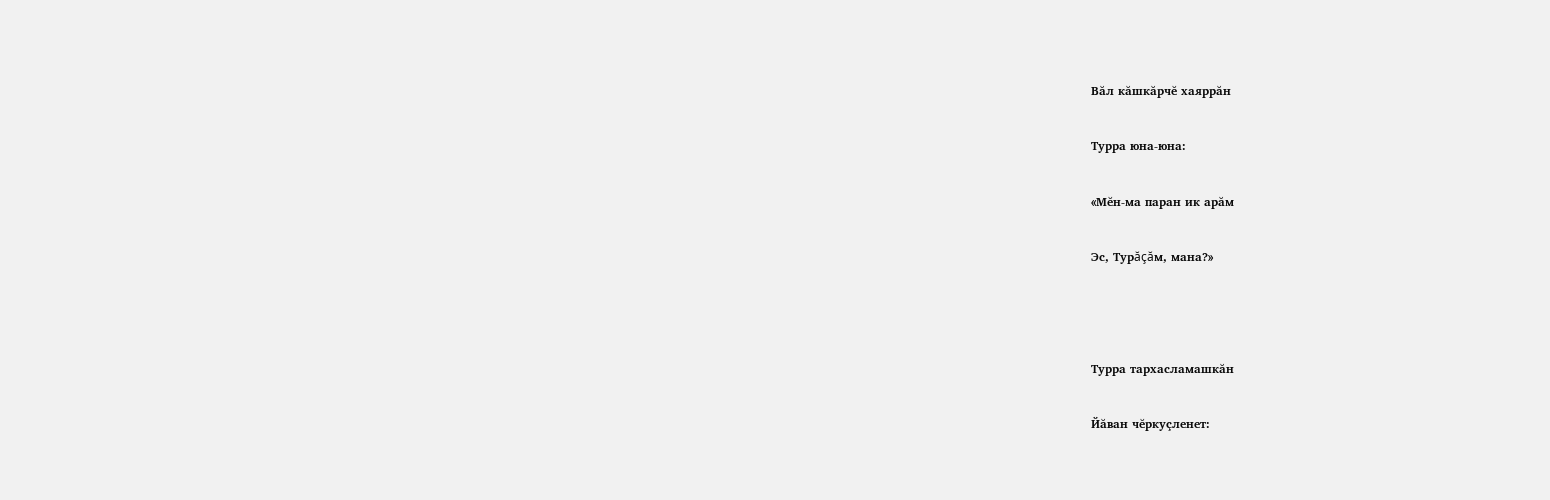Вăл кăшкăрчĕ хаяррăн

Турра юна-юна:

«Мĕн-ма паран ик арăм

Эс, Турăçăм, мана?»



Турра тархасламашкăн

Йăван чĕркуçленет: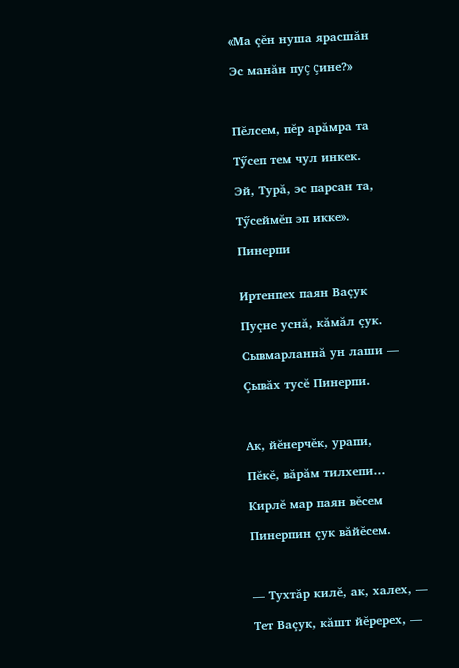«Ма çĕн нуша ярасшăн

Эс манăн пуç çине?»



Пĕлсем, пĕр арăмра та

Тӳсеп тем чул инкек.

Эй, Турă, эс парсан та,

Тӳсеймĕп эп икке».

Пинерпи


Иртенпех паян Ваçук

Пуçне уснă, кăмăл çук.

Сывмарланнă ун лаши —

Çывăх тусĕ Пинерпи.



Ак, йĕнерчĕк, урапи,

Пĕкĕ, вăрăм тилхепи…

Кирлĕ мар паян вĕсем

Пинерпин çук вăйĕсем.



— Тухтăр килĕ, ак, халех, —

Тет Ваçук, кăшт йĕререх, —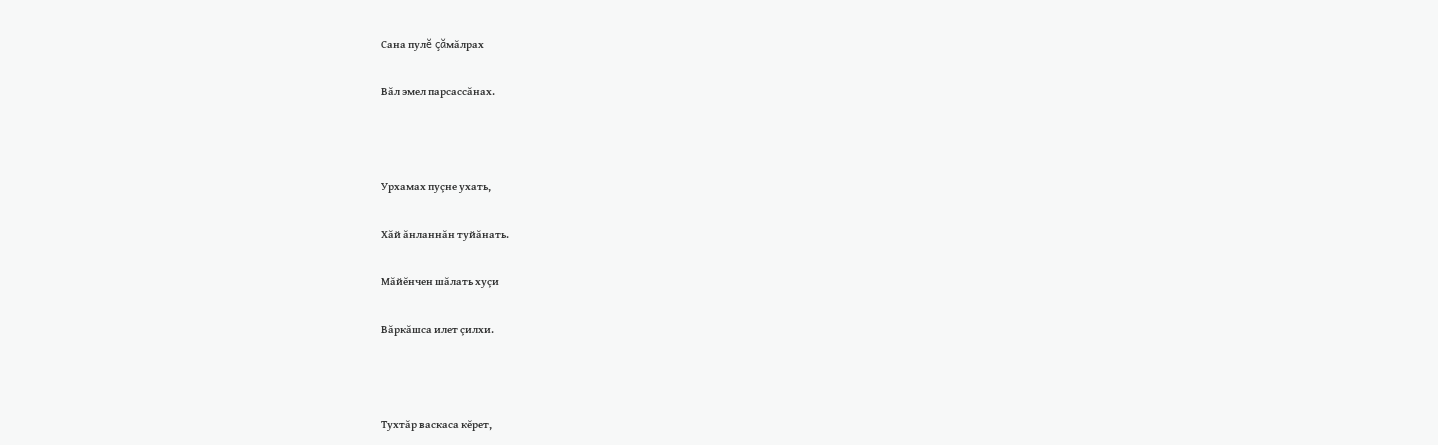Сана пулĕ çăмăлрах

Вăл эмел парсассăнах.



Урхамах пуçне ухать,

Хăй ăнланнăн туйăнать.

Мăйĕнчен шăлать хуçи

Вăркăшса илет çилхи.



Тухтăр васкаса кĕрет,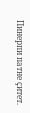Пинерпи патне çитет.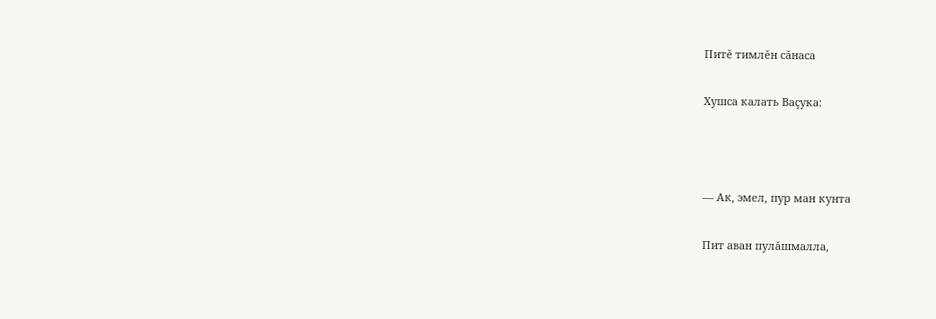Питĕ тимлĕн сăнаса

Хушса калать Ваçука:



— Ак, эмел, пур ман кунта

Пит аван пулăшмалла,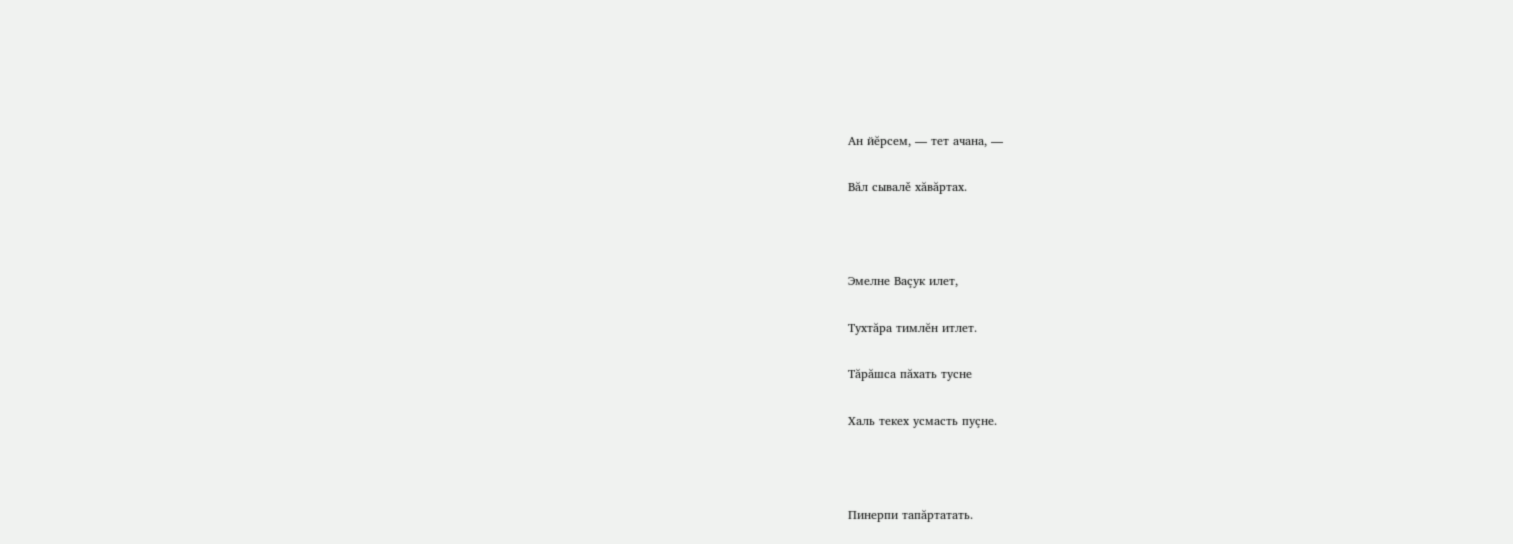Ан йĕрсем, — тет ачана, —

Вăл сывалě хăвăртах.



Эмелне Ваçук илет,

Тухтăра тимлĕн итлет.

Тăрăшса пăхать тусне

Халь текех усмасть пуçне.



Пинерпи тапăртатать.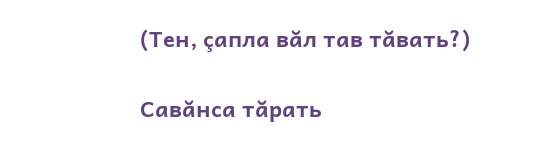(Тен, çапла вăл тав тăвать?)

Савăнса тăрать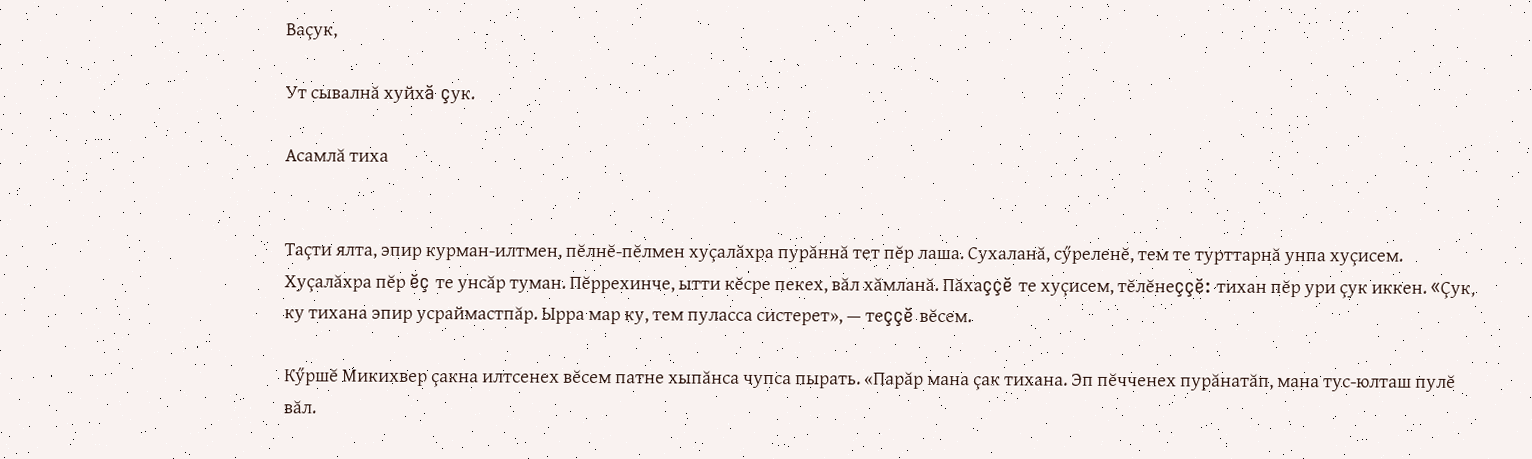Ваçук,

Ут сывалнă хуйхă çук.

Асамлă тиха


Таçти ялта, эпир курман-илтмен, пĕлнĕ-пĕлмен хуçалăхра пурăннă тет пĕр лаша. Сухаланă, сӳреленĕ, тем те турттарнă унпа хуçисем. Хуçалăхра пĕр ĕç те унсăр туман. Пĕррехинче, ытти кĕсре пекех, вăл хăмланă. Пăхаççĕ те хуçисем, тĕлĕнеççĕ: тихан пĕр ури çук иккен. «Çук, ку тихана эпир усраймастпăр. Ырра мар ку, тем пуласса систерет», — теççĕ вĕсем.

Кӳршĕ Микихвер çакна илтсенех вĕсем патне хыпăнса чупса пырать. «Парăр мана çак тихана. Эп пĕчченех пурăнатăп, мана тус-юлташ пулĕ вăл.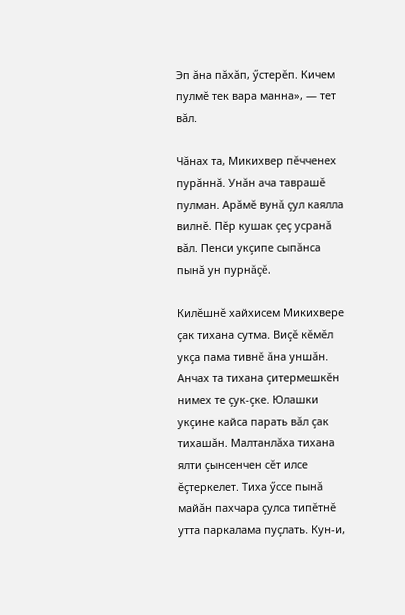Эп ăна пăхăп, ӳстерĕп. Кичем пулмĕ тек вара манна», — тет вăл.

Чăнах та, Микихвер пĕчченех пурăннă. Унăн ача таврашĕ пулман. Арăмĕ вунă çул каялла вилнĕ. Пĕр кушак çеç усранă вăл. Пенси укçипе сыпăнса пынă ун пурнăçĕ.

Килĕшнĕ хайхисем Микихвере çак тихана сутма. Виçĕ кĕмĕл укçа пама тивнĕ ăна уншăн. Анчах та тихана çитермешкĕн нимех те çук-çке. Юлашки укçине кайса парать вăл çак тихашăн. Малтанлăха тихана ялти çынсенчен сĕт илсе ĕçтеркелет. Тиха ӳссе пынă майăн пахчара çулса типĕтнĕ утта паркалама пуçлать. Кун-и,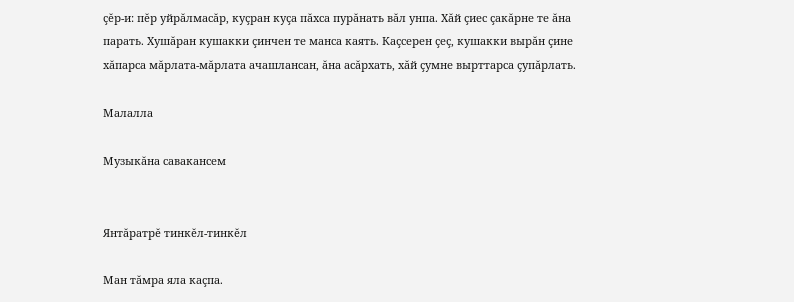çĕр-и: пĕр уйрăлмасăр, куçран куçа пăхса пурăнать вăл унпа. Хăй çиес çакăрне те ăна парать. Хушăран кушакки çинчен те манса каять. Каçсерен çеç, кушакки вырăн çине хăпарса мăрлата-мăрлата ачашлансан, ăна асăрхать, хăй çумне вырттарса çупăрлать.

Малалла

Музыкăна савакансем


Янтăратрĕ тинкĕл-тинкĕл

Ман тăмра яла каçпа.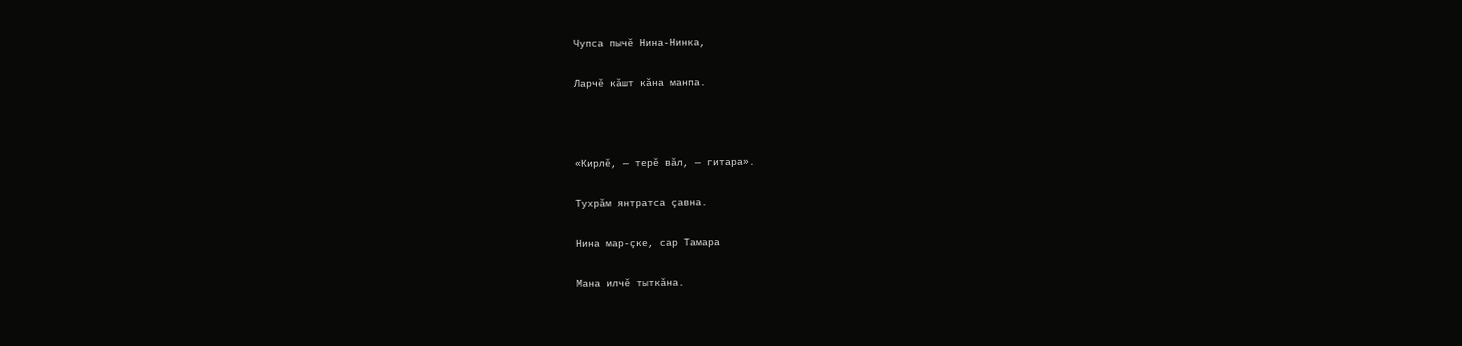Чупса пычĕ Нина-Нинка,

Ларчĕ кăшт кăна манпа.



«Кирлĕ, — терĕ вăл, — гитара».

Тухрăм янтратса çавна.

Нина мар-çке, сар Тамара

Мана илчĕ тыткăна.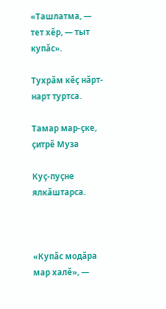«Ташлатма, — тет хĕр, — тыт купăс».

Тухрăм кĕç нăрт-нарт туртса.

Тамар мар-çке, çитрĕ Муза

Куç-пуçне ялкăштарса.



«Купăс модăра мар халĕ», —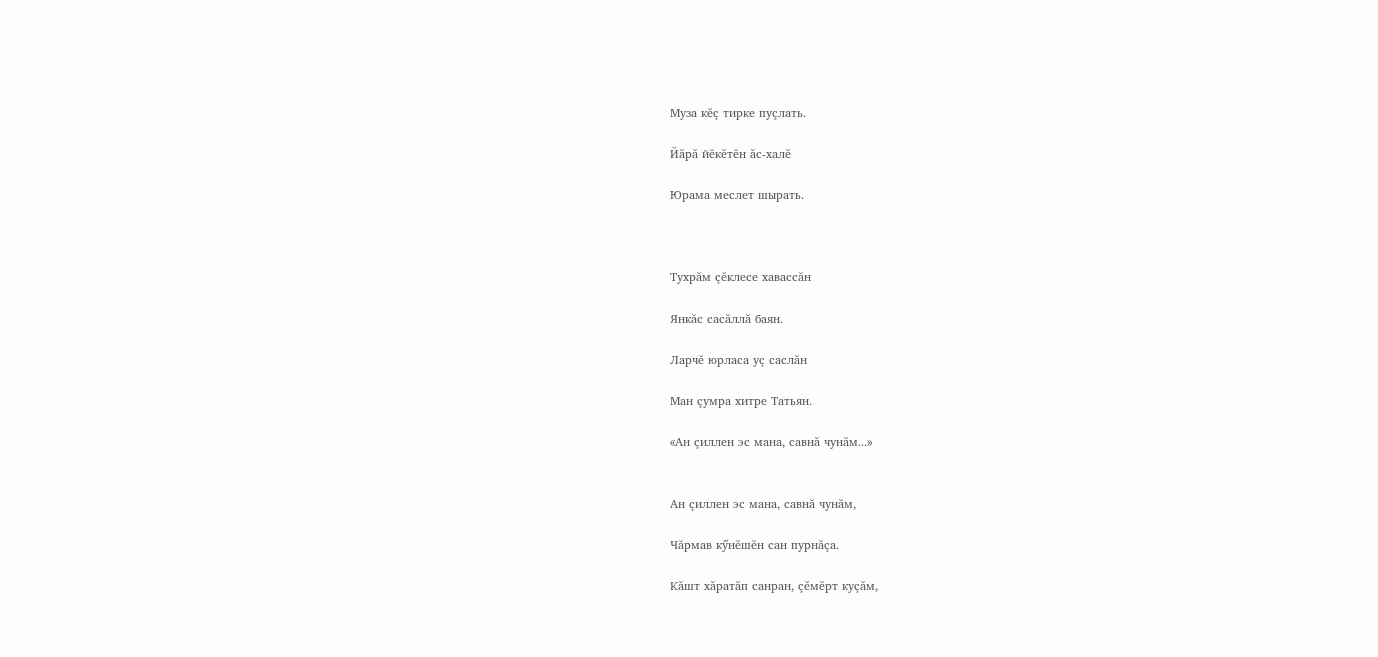Муза кĕç тирке пуçлать.

Йăрă йĕкĕтĕн ăс-халĕ

Юрама меслет шырать.



Тухрăм çĕклесе хавассăн

Янкăс сасăллă баян.

Ларчĕ юрласа уç саслăн

Ман çумра хитре Татьян.

«Ан çиллен эс мана, савнă чунăм...»


Ан çиллен эс мана, савнă чунăм,

Чăрмав кӳнĕшĕн сан пурнăçа.

Кăшт хăратăп санран, çĕмĕрт куçăм,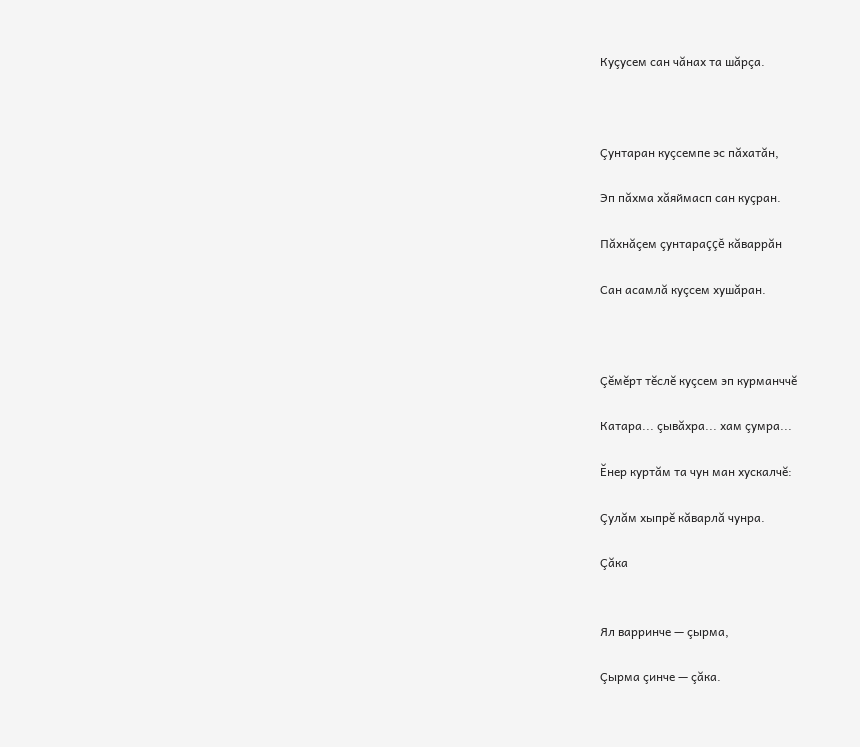Куçусем сан чăнах та шăрçа.



Çунтаран куçсемпе эс пăхатăн,

Эп пăхма хăяймасп сан куçран.

Пăхнăçем çунтараççĕ кăваррăн

Сан асамлă куçсем хушăран.



Çĕмĕрт тĕслĕ куçсем эп курманччĕ

Катара... çывăхра... хам çумра...

Ĕнер куртăм та чун ман хускалчĕ:

Çулăм хыпрĕ кăварлă чунра.

Çăка


Ял варринче — çырма,

Çырма çинче — çăка.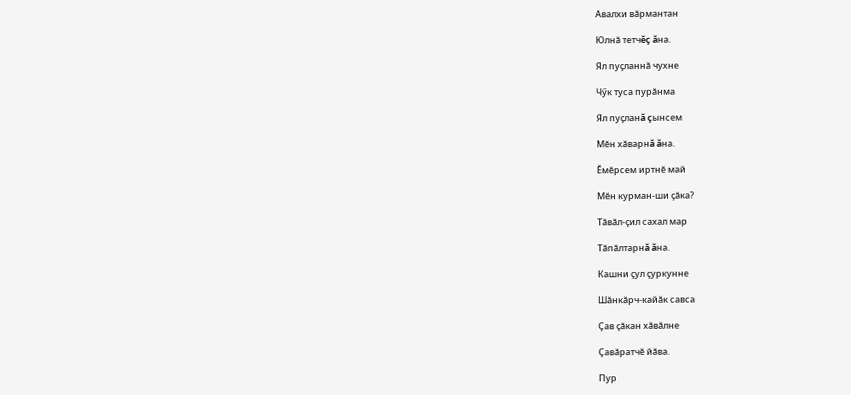Авалхи вăрмантан

Юлнă тетчĕç ăна.

Ял пуçланнă чухне

Чӳк туса пурăнма

Ял пуçланă çынсем

Мĕн хăварнă ăна.

Ĕмĕрсем иртнĕ май

Мĕн курман-ши çăка?

Тăвăл-çил сахал мар

Тăпăлтарнă ăна.

Кашни çул çуркунне

Шăнкăрч-кайăк савса

Çав çăкан хăвăлне

Çавăратчĕ йăва.

Пур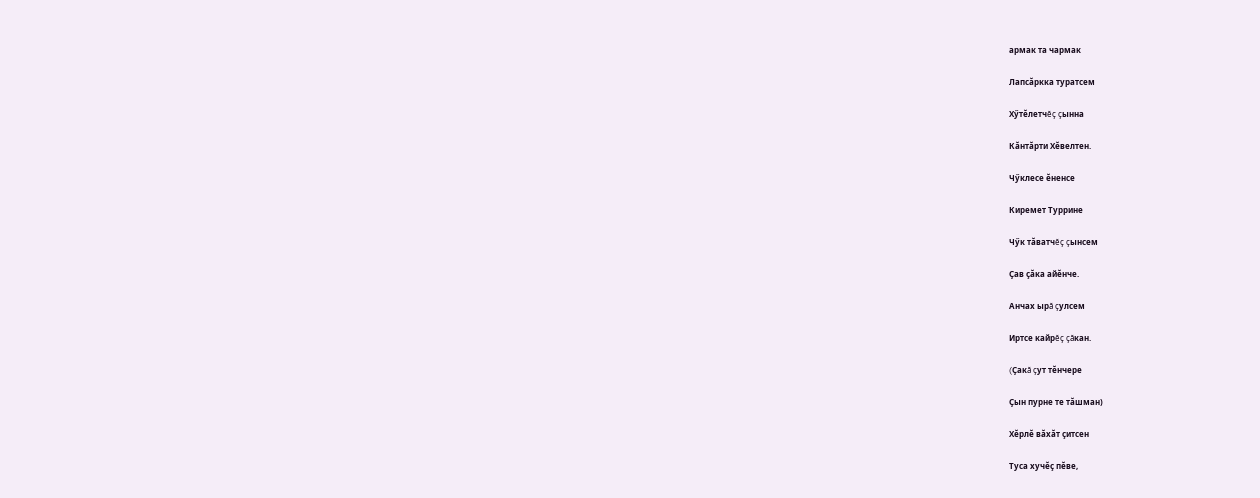армак та чармак

Лапсăркка туратсем

Хӳтĕлетчĕç çынна

Кăнтăрти Хĕвелтен.

Чӳклесе ĕненсе

Киремет Туррине

Чӳк тăватчĕç çынсем

Çав çăка айĕнче.

Анчах ырă çулсем

Иртсе кайрĕç çăкан.

(Çакă çут тĕнчере

Çын пурне те тăшман)

Хĕрлĕ вăхăт çитсен

Туса хучĕç пĕве,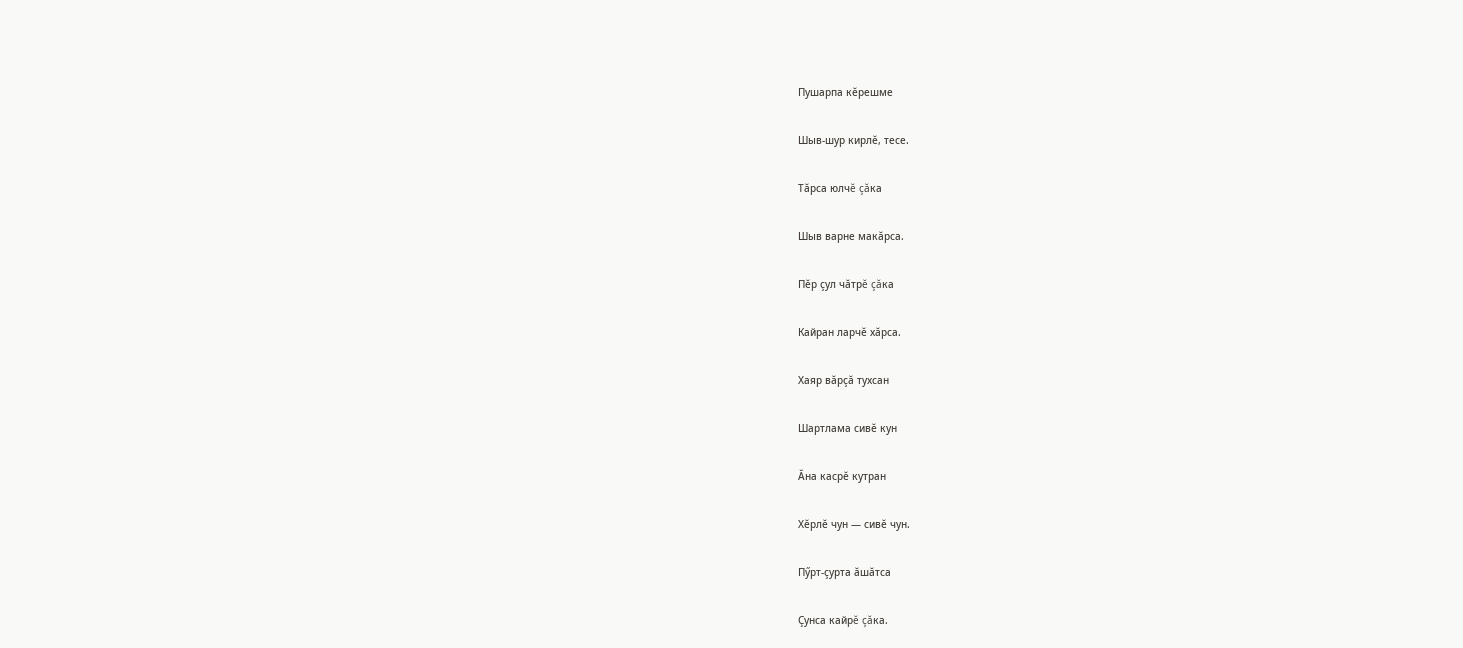Пушарпа кĕрешме

Шыв-шур кирлĕ, тесе.

Тăрса юлчĕ çăка

Шыв варне макăрса.

Пĕр çул чăтрĕ çăка

Кайран ларчĕ хăрса.

Хаяр вăрçă тухсан

Шартлама сивĕ кун

Ăна касрĕ кутран

Хĕрлĕ чун — сивĕ чун.

Пӳрт-çурта ăшăтса

Çунса кайрĕ çăка.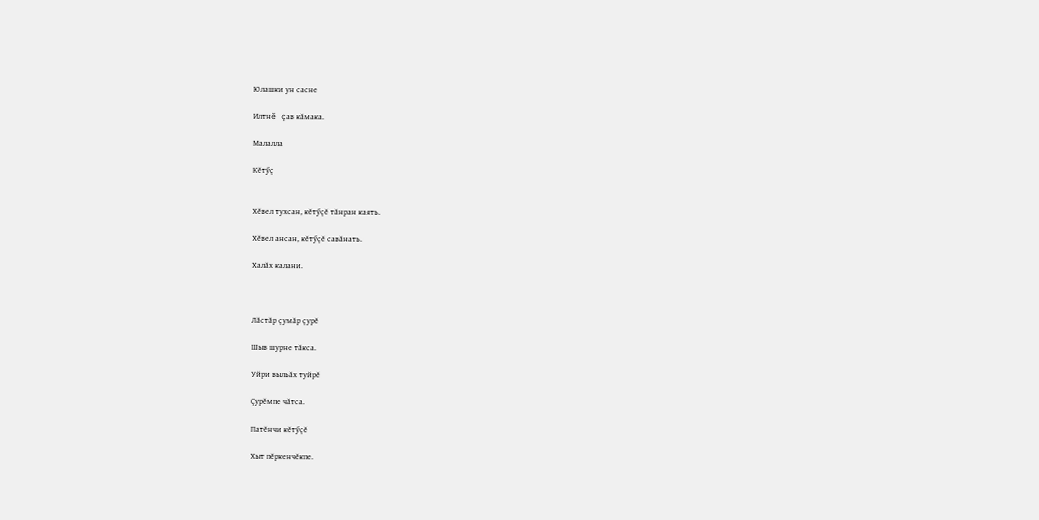Юлашки ун сасне

Илтнĕ çав кăмака.

Малалла

Кĕтӳç


Хĕвел тухсан, кĕтӳçĕ тăнран каять.

Хĕвел ансан, кĕтӳçĕ савăнать.

Халăх калани.



Лăстăр çумăр çурĕ

Шыв шурне тăкса.

Уйри выльăх туйрĕ

Çурĕмпе чăтса.

Патĕнчи кĕтӳçĕ

Хыт пĕркенчĕкпе.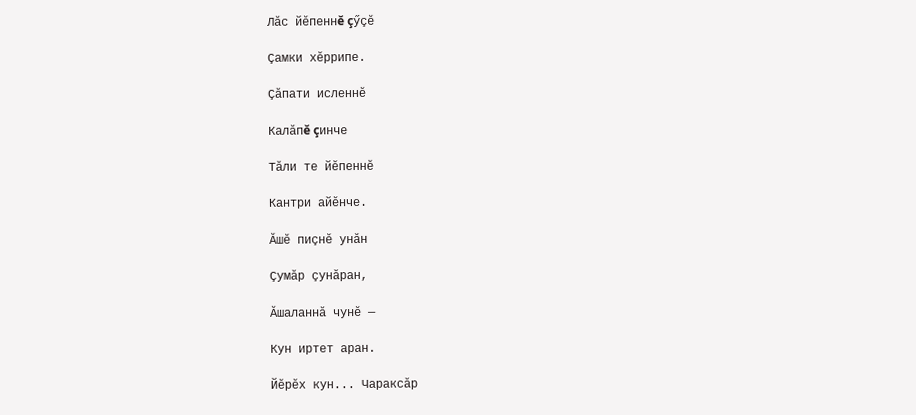Лăс йĕпеннĕ çӳçĕ

Çамки хĕррипе.

Çăпати исленнĕ

Калăпĕ çинче

Тăли те йĕпеннĕ

Кантри айĕнче.

Ăшĕ пиçнĕ унăн

Çумăр çунăран,

Ăшаланнă чунĕ —

Кун иртет аран.

Йĕрĕх кун... Чараксăр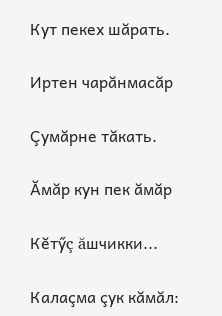Кут пекех шăрать.

Иртен чарăнмасăр

Çумăрне тăкать.

Ăмăр кун пек ăмăр

Кĕтӳç ăшчикки...

Калаçма çук кăмăл: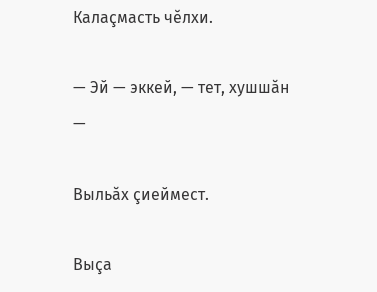Калаçмасть чĕлхи.

— Эй — эккей, — тет, хушшăн —

Выльăх çиеймест.

Выçа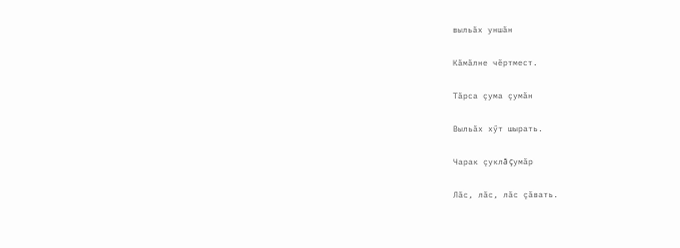выльăх уншăн

Кăмăлне чĕртмест.

Тăрса çума çумăн

Выльăх хӳт шырать.

Чарак çуклă çумăр

Лăс, лăс, лăс çăвать.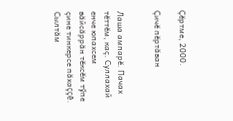Çĕртме, 2000.

Çичĕ пĕртăван


Лаша ампарĕ. Пачах тĕттĕм, каç. Суллахай енче юпахсем вăйсăррăн тĕксĕм тӳпе çине тинкерсе пăхаççĕ. Сылтăм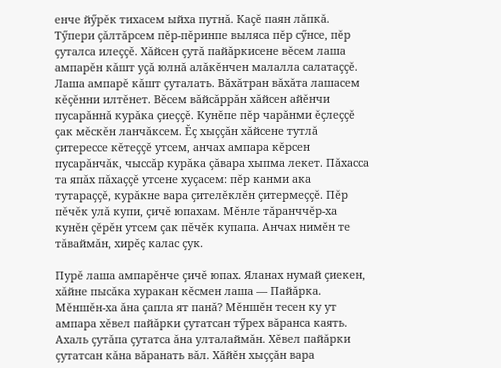енче йӳрĕк тихасем ыйха путнă. Каçĕ паян лăпкă. Тӳпери çăлтăрсем пĕр-пĕринпе выляса пĕр сӳнсе, пĕр çуталса илеççĕ. Хăйсен çутă пайăркисене вĕсем лаша ампарĕн кăшт уçă юлнă алăкĕнчен малалла салатаççĕ. Лаша ампарĕ кăшт çуталать. Вăхăтран вăхăта лашасем кĕçĕнни илтĕнет. Вĕсем вăйсăррăн хăйсен айĕнчи пусарăннă курăка çиеççĕ. Кунĕпе пĕр чарăнми ĕçлеççĕ çак мĕскĕн ланчăксем. Ĕç хыççăн хăйсене тутлă çитерессе кĕтеççĕ утсем, анчах ампара кĕрсен пусарăнчăк, чыссăр курăка çăвара хыпма лекет. Пăхасса та япăх пăхаççĕ утсене хуçасем: пĕр канми ака тутараççĕ, курăкне вара çителĕклĕн çитермеççĕ. Пĕр пĕчĕк улă купи, çичĕ юпахам. Мĕнле тăранччĕр-ха кунĕн çĕрĕн утсем çак пĕчĕк купапа. Анчах нимĕн те тăваймăн, хирĕç калас çук.

Пурĕ лаша ампарĕнче çичĕ юпах. Яланах нумай çиекен, хăйне пысăка хуракан кĕсмен лаша — Пайăрка. Мĕншĕн-ха ăна çапла ят панă? Мĕншĕн тесен ку ут ампара хĕвел пайăрки çутатсан тӳрех вăранса каять. Ахаль çутăпа çутатса ăна улталаймăн. Хĕвел пайăрки çутатсан кăна вăранать вăл. Хăйĕн хыççăн вара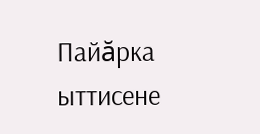Пайăрка ыттисене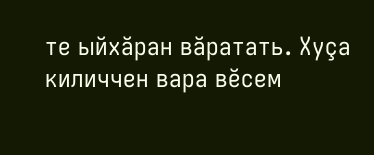те ыйхăран вăратать. Хуçа киличчен вара вĕсем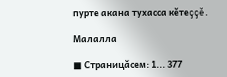пурте акана тухасса кĕтеççĕ.

Малалла

■ Страницăсем: 1... 377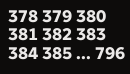378 379 380 381 382 383 384 385 ... 796